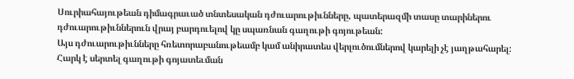Սուրիահայութեան դիմագրաւած տնտեսական դժուարութիւնները, պատերազմի տասը տարիներու դժուարութիւններուն վրայ բարդուելով կը սպառնան գաղութի գոյութեան:
Այս դժուարութիւնները հռետորաբանութեամբ կամ անիրատես վերլուծումներով կարելի չէ յաղթահարել:
Հարկ է սերտել գաղութի գոյատեւման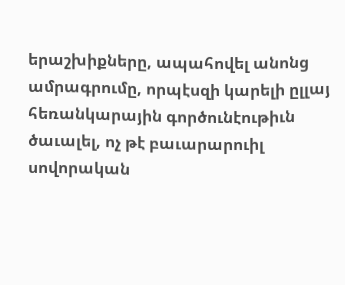երաշխիքները, ապահովել անոնց ամրագրումը, որպէսզի կարելի ըլլայ հեռանկարային գործունէութիւն ծաւալել, ոչ թէ բաւարարուիլ սովորական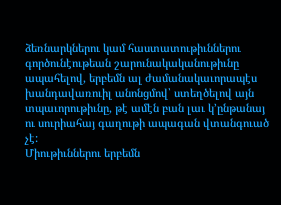ձեռնարկներու կամ հաստատութիւններու գործունէութեան շարունակականութիւնը ապահելով, երբեմն ալ ժամանակաւորապէս խանդավառուիլ անոնցմով՝ ստեղծելով այն տպաւորութիւնը, թէ ամէն բան լաւ կ’ընթանայ ու սուրիահայ գաղութի ապագան վտանգուած չէ:
Միութիւններու երբեմն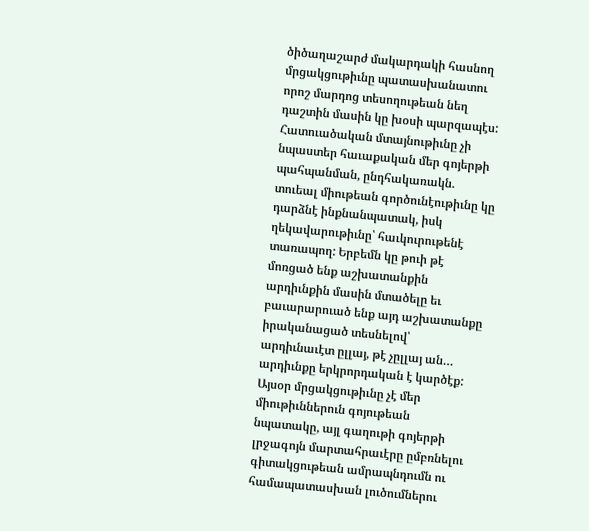ծիծաղաշարժ մակարդակի հասնող մրցակցութիւնը պատասխանատու որոշ մարդոց տեսողութեան նեղ դաշտին մասին կը խօսի պարզապէս: Հատուածական մտայնութիւնը չի նպաստեր հաւաքական մեր գոյերթի պահպանման, ընդհակառակն. տուեալ միութեան գործունէութիւնը կը դարձնէ ինքնանպատակ, իսկ ղեկավարութիւնը՝ հաւկուրութենէ տառապող: Երբեմն կը թուի թէ մոռցած ենք աշխատանքին արդիւնքին մասին մտածելը եւ բաւարարուած ենք այդ աշխատանքը իրականացած տեսնելով՝ արդիւնաւէտ ըլլայ, թէ չըլլայ ան… արդիւնքը երկրորդական է կարծէք:
Այսօր մրցակցութիւնը չէ մեր միութիւններուն գոյութեան նպատակը, այլ գաղութի գոյերթի լրջագոյն մարտահրաւէրը ըմբռնելու գիտակցութեան ամրապնդումն ու համապատասխան լուծումներու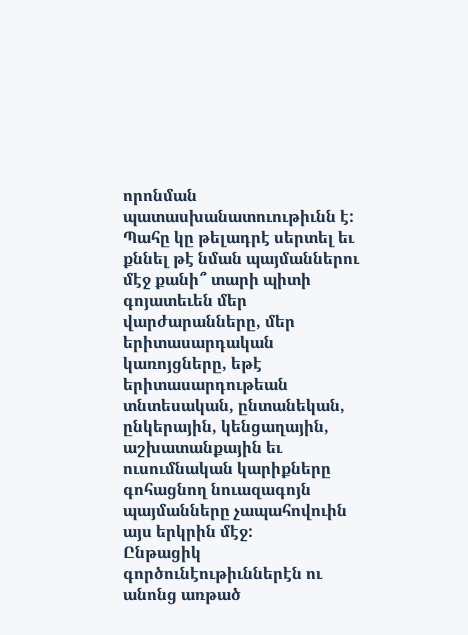որոնման պատասխանատուութիւնն է:
Պահը կը թելադրէ սերտել եւ քննել թէ նման պայմաններու մէջ քանի՞ տարի պիտի գոյատեւեն մեր վարժարանները, մեր երիտասարդական կառոյցները, եթէ երիտասարդութեան տնտեսական, ընտանեկան, ընկերային, կենցաղային, աշխատանքային եւ ուսումնական կարիքները գոհացնող նուազագոյն պայմանները չապահովուին այս երկրին մէջ:
Ընթացիկ գործունէութիւններէն ու անոնց առթած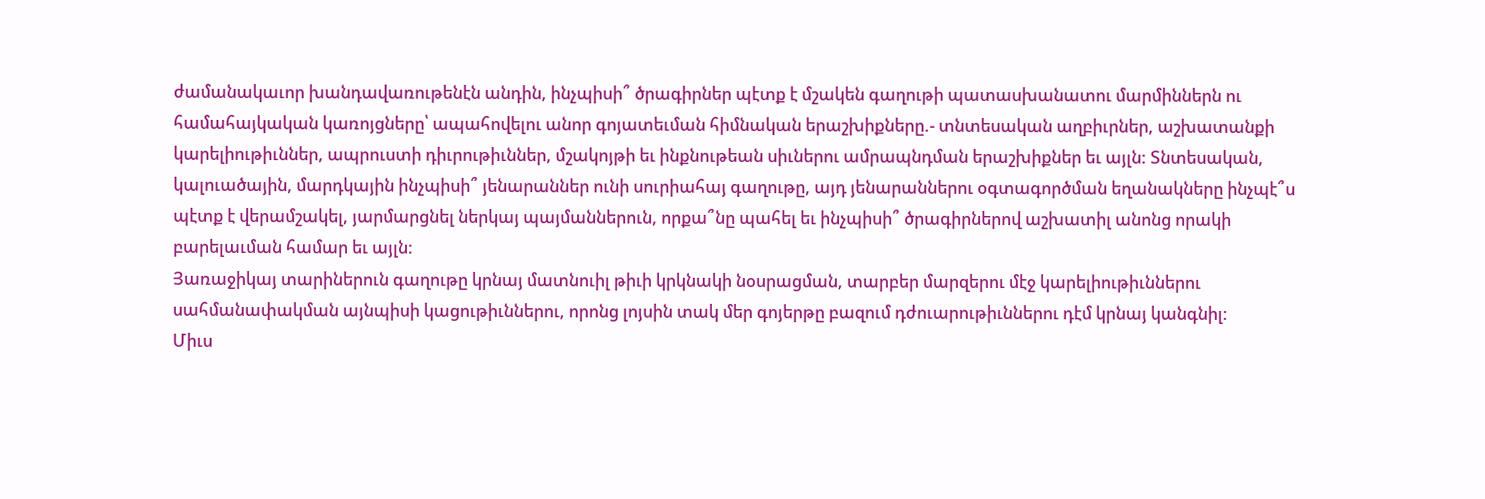ժամանակաւոր խանդավառութենէն անդին, ինչպիսի՞ ծրագիրներ պէտք է մշակեն գաղութի պատասխանատու մարմիններն ու համահայկական կառոյցները՝ ապահովելու անոր գոյատեւման հիմնական երաշխիքները.- տնտեսական աղբիւրներ, աշխատանքի կարելիութիւններ, ապրուստի դիւրութիւններ, մշակոյթի եւ ինքնութեան սիւներու ամրապնդման երաշխիքներ եւ այլն: Տնտեսական, կալուածային, մարդկային ինչպիսի՞ յենարաններ ունի սուրիահայ գաղութը, այդ յենարաններու օգտագործման եղանակները ինչպէ՞ս պէտք է վերամշակել, յարմարցնել ներկայ պայմաններուն, որքա՞նը պահել եւ ինչպիսի՞ ծրագիրներով աշխատիլ անոնց որակի բարելաւման համար եւ այլն:
Յառաջիկայ տարիներուն գաղութը կրնայ մատնուիլ թիւի կրկնակի նօսրացման, տարբեր մարզերու մէջ կարելիութիւններու սահմանափակման այնպիսի կացութիւններու, որոնց լոյսին տակ մեր գոյերթը բազում դժուարութիւններու դէմ կրնայ կանգնիլ:
Միւս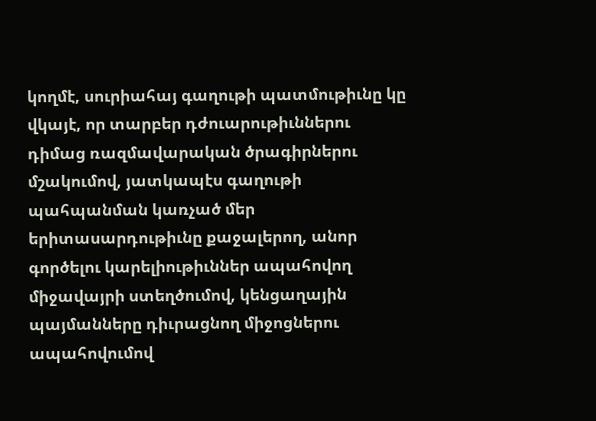կողմէ, սուրիահայ գաղութի պատմութիւնը կը վկայէ, որ տարբեր դժուարութիւններու դիմաց ռազմավարական ծրագիրներու մշակումով, յատկապէս գաղութի պահպանման կառչած մեր երիտասարդութիւնը քաջալերող, անոր գործելու կարելիութիւններ ապահովող միջավայրի ստեղծումով, կենցաղային պայմանները դիւրացնող միջոցներու ապահովումով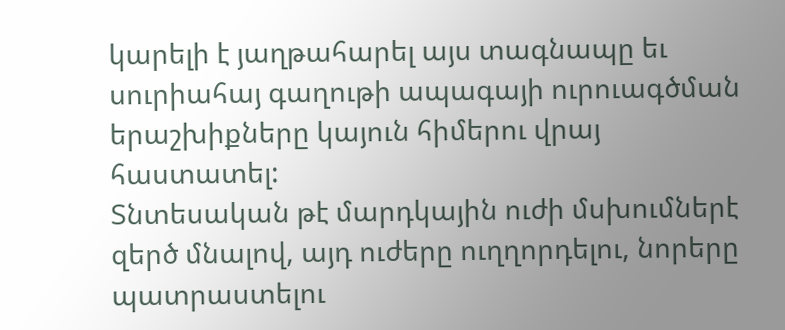կարելի է յաղթահարել այս տագնապը եւ սուրիահայ գաղութի ապագայի ուրուագծման երաշխիքները կայուն հիմերու վրայ հաստատել:
Տնտեսական թէ մարդկային ուժի մսխումներէ զերծ մնալով, այդ ուժերը ուղղորդելու, նորերը պատրաստելու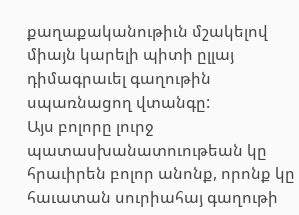քաղաքականութիւն մշակելով միայն կարելի պիտի ըլլայ դիմագրաւել գաղութին սպառնացող վտանգը:
Այս բոլորը լուրջ պատասխանատուութեան կը հրաւիրեն բոլոր անոնք, որոնք կը հաւատան սուրիահայ գաղութի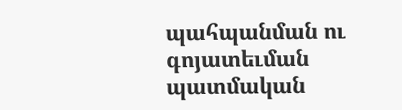պահպանման ու գոյատեւման պատմական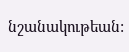նշանակութեան: